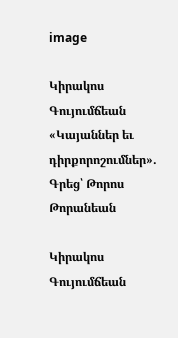image

Կիրակոս Գույումճեան «Կայաններ եւ դիրքորոշումներ». Գրեց՝ Թորոս Թորանեան

Կիրակոս Գույումճեան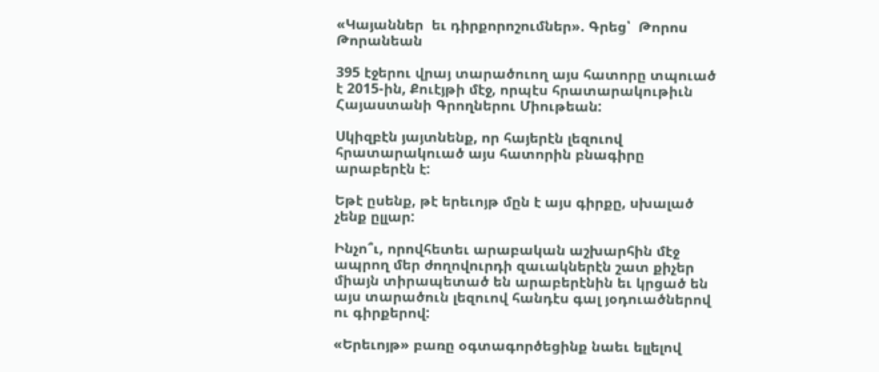«Կայաններ  եւ դիրքորոշումներ». Գրեց՝  Թորոս Թորանեան

395 էջերու վրայ տարածուող այս հատորը տպուած է 2015-ին, Քուէյթի մէջ, որպէս հրատարակութիւն Հայաստանի Գրողներու Միութեան:

Սկիզբէն յայտնենք, որ հայերէն լեզուով հրատարակուած այս հատորին բնագիրը արաբերէն է:

Եթէ ըսենք, թէ երեւոյթ մըն է այս գիրքը, սխալած չենք ըլլար:

Ինչո՞ւ, որովհետեւ արաբական աշխարհին մէջ ապրող մեր ժողովուրդի զաւակներէն շատ քիչեր միայն տիրապետած են արաբերէնին եւ կրցած են այս տարածուն լեզուով հանդէս գալ յօդուածներով ու գիրքերով:

«Երեւոյթ» բառը օգտագործեցինք նաեւ ելլելով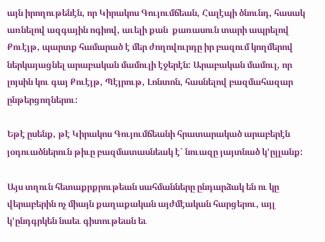այն իրողութենէն, որ Կիրակոս Գույումճեան, Հալէպի ծնունդ, հասակ առնելով ազգային ոգիով, աւելի քան  քառասուն տարի ապրելով Քուէյթ, պարտք համարած է մեր ժողովուրդը իր բազում կողմերով ներկայացնել արաբական մամուլի էջերէն: Արաբական մամուլ, որ լոյսին կու գայ Քուէյթ, Պէյրութ, Լոնտոն, հասնելով բազմահազար ընթերցողներու:

Եթէ ըսենք, թէ Կիրակոս Գույումճեանի հրատարակած արաբերէն յօդուածներուն թիւը բազմատասնեակ է` նուազը յայտնած կ'ըլլանք:

Այս տղուն հետաքրքրութեան սահմանները ընդարձակ են ու կը վերաբերին ոչ միայն քաղաքական այժմէական հարցերու, այլ կ'ընդգրկեն նաեւ գիտութեան եւ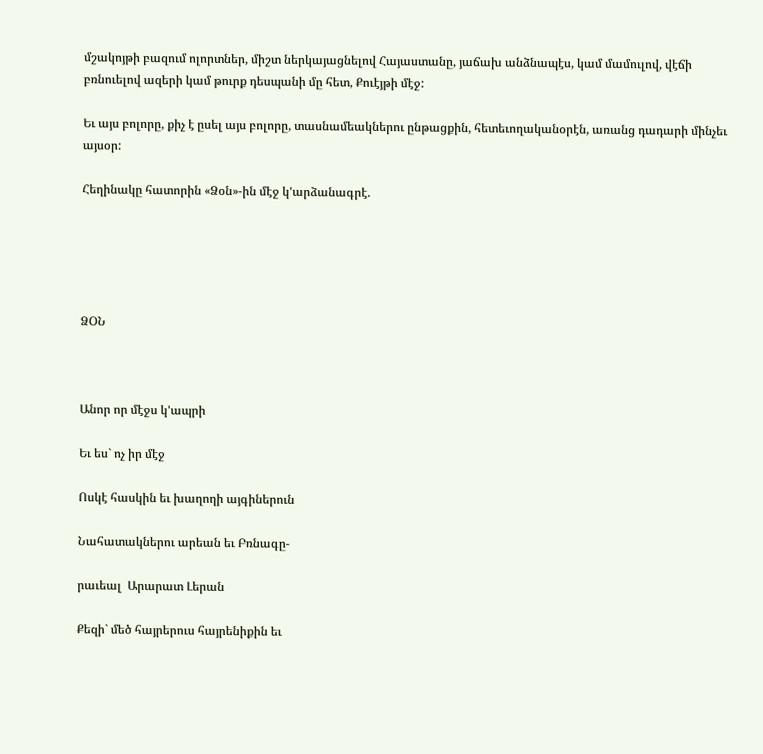մշակոյթի բազում ոլորտներ, միշտ ներկայացնելով Հայաստանը, յաճախ անձնապէս, կամ մամուլով, վէճի բռնուելով ազերի կամ թուրք դեսպանի մը հետ, Քուէյթի մէջ:

Եւ այս բոլորը, քիչ է ըսել այս բոլորը, տասնամեակներու ընթացքին, հետեւողականօրէն, առանց դադարի մինչեւ այսօր:

Հեղինակը հատորին «Ձօն»-ին մէջ կ'արձանագրէ.





ՁՕՆ



Անոր որ մէջս կ'ապրի

Եւ ես` ոչ իր մէջ

Ոսկէ հասկին եւ խաղողի այգիներուն

Նահատակներու արեան եւ Բռնագը-

րաւեալ  Արարատ Լերան

Քեզի` մեծ հայրերուս հայրենիքին եւ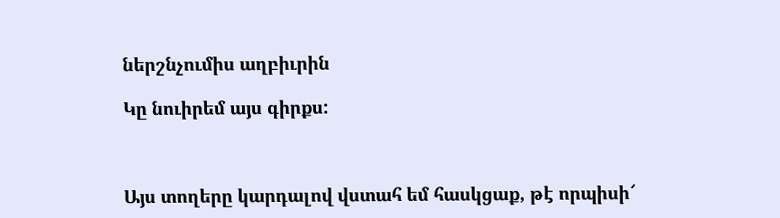ներշնչումիս աղբիւրին

Կը նուիրեմ այս գիրքս:



Այս տողերը կարդալով վստահ եմ հասկցաք, թէ որպիսի՜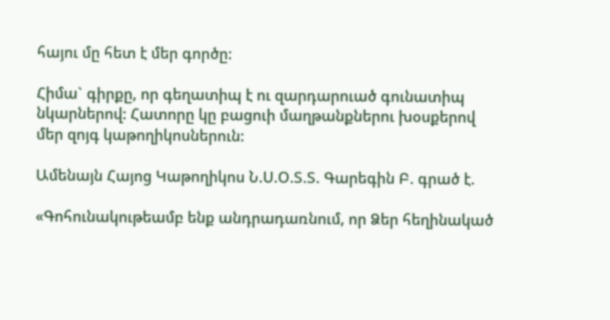հայու մը հետ է մեր գործը:

Հիմա` գիրքը, որ գեղատիպ է ու զարդարուած գունատիպ նկարներով: Հատորը կը բացուի մաղթանքներու խօսքերով մեր զոյգ կաթողիկոսներուն:

Ամենայն Հայոց Կաթողիկոս Ն.Ս.Օ.Տ.Տ. Գարեգին Բ. գրած է.

«Գոհունակութեամբ ենք անդրադառնում, որ Ձեր հեղինակած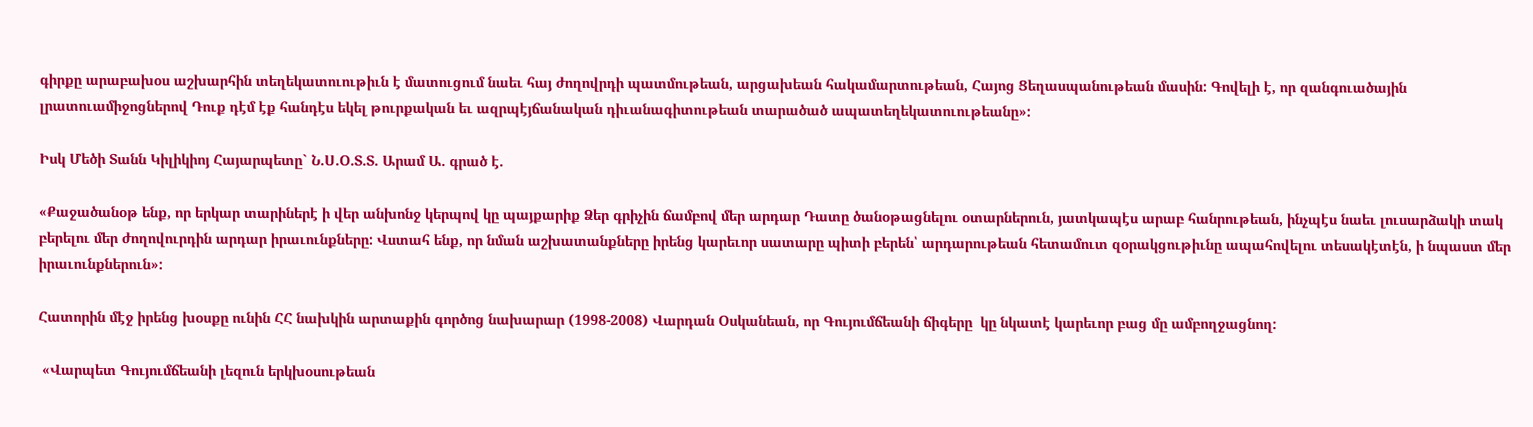գիրքը արաբախօս աշխարհին տեղեկատուութիւն է մատուցում նաեւ հայ ժողովրդի պատմութեան, արցախեան հակամարտութեան, Հայոց Ցեղասպանութեան մասին: Գովելի է, որ զանգուածային լրատուամիջոցներով Դուք դէմ էք հանդէս եկել թուրքական եւ ազրպէյճանական դիւանագիտութեան տարածած ապատեղեկատուութեանը»:

Իսկ Մեծի Տանն Կիլիկիոյ Հայարպետը` Ն.Ս.Օ.Տ.Տ. Արամ Ա. գրած է.

«Քաջածանօթ ենք, որ երկար տարիներէ ի վեր անխոնջ կերպով կը պայքարիք Ձեր գրիչին ճամբով մեր արդար Դատը ծանօթացնելու օտարներուն, յատկապէս արաբ հանրութեան, ինչպէս նաեւ լուսարձակի տակ բերելու մեր ժողովուրդին արդար իրաւունքները: Վստահ ենք, որ նման աշխատանքները իրենց կարեւոր սատարը պիտի բերեն՝ արդարութեան հետամուտ զօրակցութիւնը ապահովելու տեսակէտէն, ի նպաստ մեր իրաւունքներուն»:

Հատորին մէջ իրենց խօսքը ունին ՀՀ նախկին արտաքին գործոց նախարար (1998-2008) Վարդան Օսկանեան, որ Գույումճեանի ճիգերը  կը նկատէ կարեւոր բաց մը ամբողջացնող:

 «Վարպետ Գույումճեանի լեզուն երկխօսութեան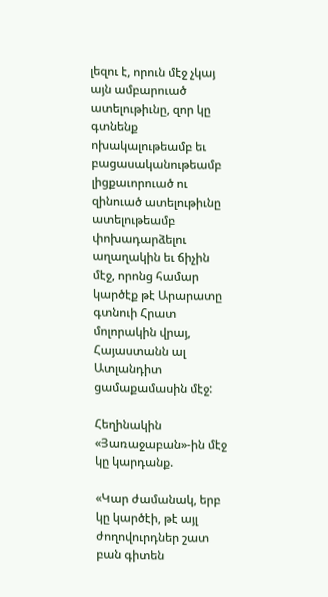լեզու է, որուն մէջ չկայ այն ամբարուած ատելութիւնը, զոր կը գտնենք ոխակալութեամբ եւ բացասականութեամբ լիցքաւորուած ու զինուած ատելութիւնը ատելութեամբ փոխադարձելու աղաղակին եւ ճիչին մէջ, որոնց համար կարծէք թէ Արարատը գտնուի Հրատ մոլորակին վրայ, Հայաստանն ալ Ատլանդիտ ցամաքամասին մէջ:

Հեղինակին «Յառաջաբան»-ին մէջ կը կարդանք.

«Կար ժամանակ, երբ կը կարծէի, թէ այլ ժողովուրդներ շատ բան գիտեն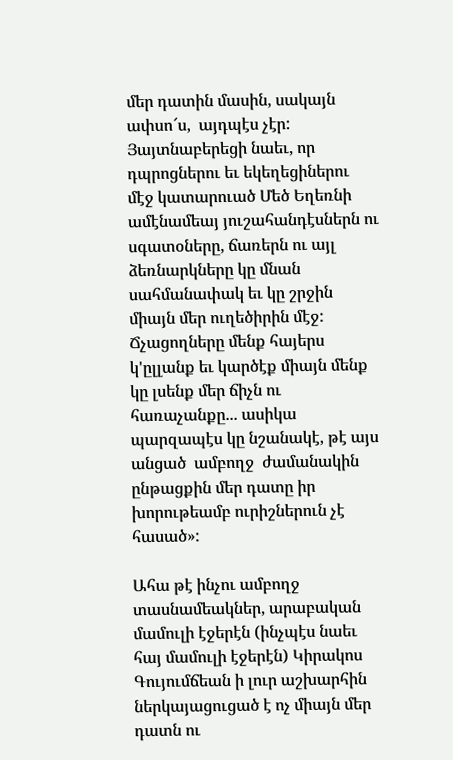մեր դատին մասին, սակայն ափսո՜ս,  այդպէս չէր: Յայտնաբերեցի նաեւ, որ դպրոցներու եւ եկեղեցիներու մէջ կատարուած Մեծ Եղեռնի ամէնամեայ յուշահանդէսներն ու սգատօները, ճառերն ու այլ ձեռնարկները կը մնան սահմանափակ եւ կը շրջին միայն մեր ուղեծիրին մէջ: Ճչացողները մենք հայերս կ'ըլլանք եւ կարծէք միայն մենք կը լսենք մեր ճիչն ու հառաչանքը... ասիկա պարզապէս կը նշանակէ, թէ այս անցած  ամբողջ  ժամանակին ընթացքին մեր դատը իր խորութեամբ ուրիշներուն չէ հասած»:

Ահա թէ ինչու ամբողջ տասնամեակներ, արաբական մամուլի էջերէն (ինչպէս նաեւ հայ մամուլի էջերէն) Կիրակոս Գույումճեան ի լուր աշխարհին ներկայացուցած է ոչ միայն մեր դատն ու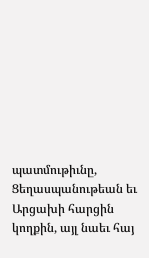պատմութիւնը, Ցեղասպանութեան եւ Արցախի հարցին կողքին, այլ նաեւ հայ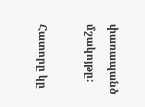փառապանծ մշակոյթը:

Հատորը կը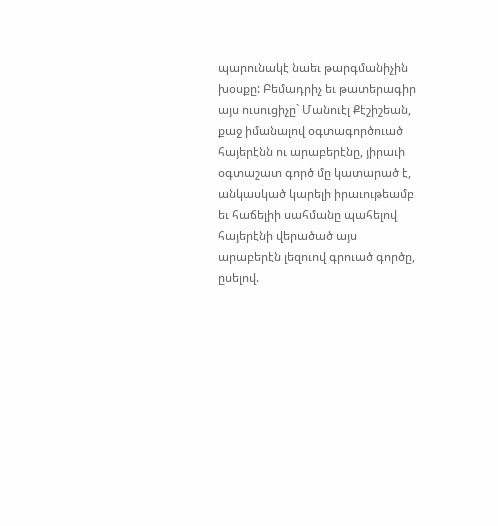պարունակէ նաեւ թարգմանիչին խօսքը: Բեմադրիչ եւ թատերագիր այս ուսուցիչը` Մանուէլ Քէշիշեան, քաջ իմանալով օգտագործուած հայերէնն ու արաբերէնը, յիրաւի օգտաշատ գործ մը կատարած է, անկասկած կարելի իրաւութեամբ եւ հաճելիի սահմանը պահելով հայերէնի վերածած այս արաբերէն լեզուով գրուած գործը, ըսելով.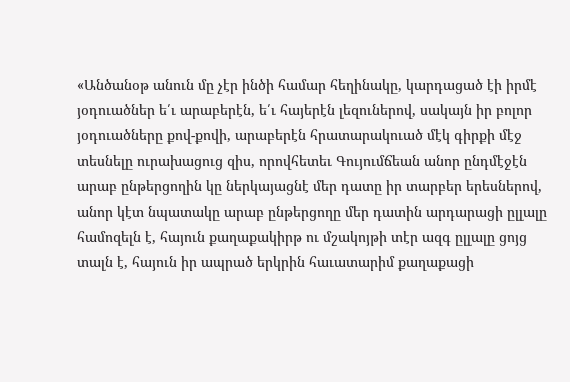«Անծանօթ անուն մը չէր ինծի համար հեղինակը, կարդացած էի իրմէ յօդուածներ ե՛ւ արաբերէն, ե՛ւ հայերէն լեզուներով, սակայն իր բոլոր յօդուածները քով-քովի, արաբերէն հրատարակուած մէկ գիրքի մէջ տեսնելը ուրախացուց զիս, որովհետեւ Գույումճեան անոր ընդմէջէն արաբ ընթերցողին կը ներկայացնէ մեր դատը իր տարբեր երեսներով, անոր կէտ նպատակը արաբ ընթերցողը մեր դատին արդարացի ըլլալը համոզելն է, հայուն քաղաքակիրթ ու մշակոյթի տէր ազգ ըլլալը ցոյց տալն է, հայուն իր ապրած երկրին հաւատարիմ քաղաքացի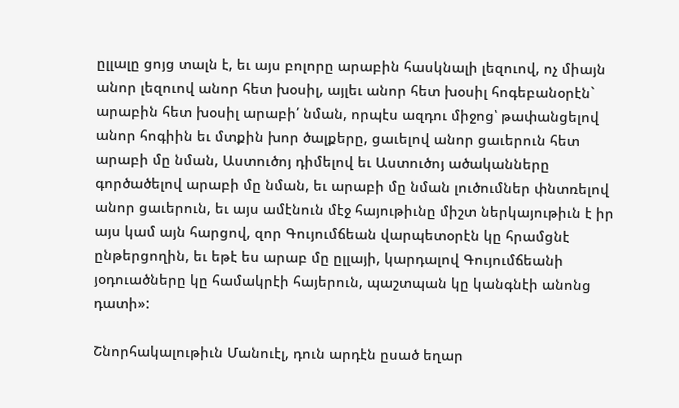ըլլալը ցոյց տալն է, եւ այս բոլորը արաբին հասկնալի լեզուով, ոչ միայն անոր լեզուով անոր հետ խօսիլ, այլեւ անոր հետ խօսիլ հոգեբանօրէն` արաբին հետ խօսիլ արաբի՛ նման, որպէս ազդու միջոց՝ թափանցելով անոր հոգիին եւ մտքին խոր ծալքերը, ցաւելով անոր ցաւերուն հետ արաբի մը նման, Աստուծոյ դիմելով եւ Աստուծոյ ածականները գործածելով արաբի մը նման, եւ արաբի մը նման լուծումներ փնտռելով անոր ցաւերուն, եւ այս ամէնուն մէջ հայութիւնը միշտ ներկայութիւն է իր այս կամ այն հարցով, զոր Գույումճեան վարպետօրէն կը հրամցնէ ընթերցողին, եւ եթէ ես արաբ մը ըլլայի, կարդալով Գույումճեանի յօդուածները կը համակրէի հայերուն, պաշտպան կը կանգնէի անոնց դատի»:

Շնորհակալութիւն Մանուէլ, դուն արդէն ըսած եղար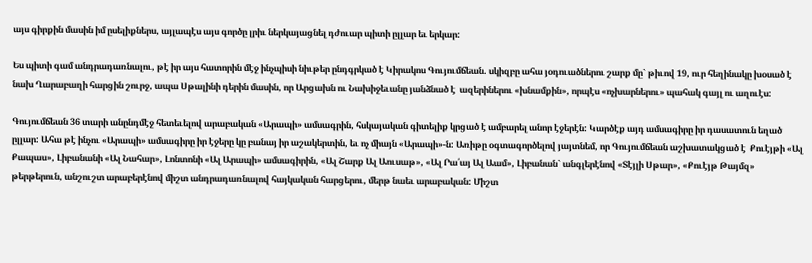այս գիրքին մասին իմ ըսելիքներս, այլապէս այս գործը լրիւ ներկայացնել դժուար պիտի ըլլար եւ երկար:

Ես պիտի գամ անդրադառնալու, թէ իր այս հատորին մէջ ինչպիսի նիւթեր ընդգրկած է Կիրակոս Գույումճեան. սկիզբը ահա յօդուածներու շարք մը` թիւով 19, ուր հեղինակը խօսած է նախ Ղարաբաղի հարցին շուրջ, ապա Սթալինի դերին մասին, որ Արցախն ու Նախիջեւանը յանձնած է  ազերիներու «խնամքին», որպէս «ոչխարներու» պահակ գայլ ու աղուէս:

Գույումճեան 36 տարի անընդմէջ հետեւելով արաբական «Արապի» ամսագրին, հսկայական գիտելիք կրցած է ամբարել անոր էջերէն: Կարծէք այդ ամսագիրը իր դասատուն եղած ըլլար: Ահա թէ ինչու «Արապի» ամսագիրը իր էջերը կը բանայ իր աշակերտին, եւ ոչ միայն «Արապի»-ն: Առիթը օգտագործելով յայտնեմ, որ Գույումճեան աշխատակցած է  Քուէյթի «Ալ Քապաս», Լիբանանի «Ալ Նահար», Լոնտոնի «Ալ Արապի» ամսագիրին, «Ալ Շարք Ալ Աուսաթ», «Ալ Րա՛այ Ալ Աամ», Լիբանան` անգլերէնով «Տէյլի Սթար», «Քուէյթ Թայմզ»  թերթերուն, անշուշտ արաբերէնով միշտ անդրադառնալով հայկական հարցերու, մերթ նաեւ արաբական: Միշտ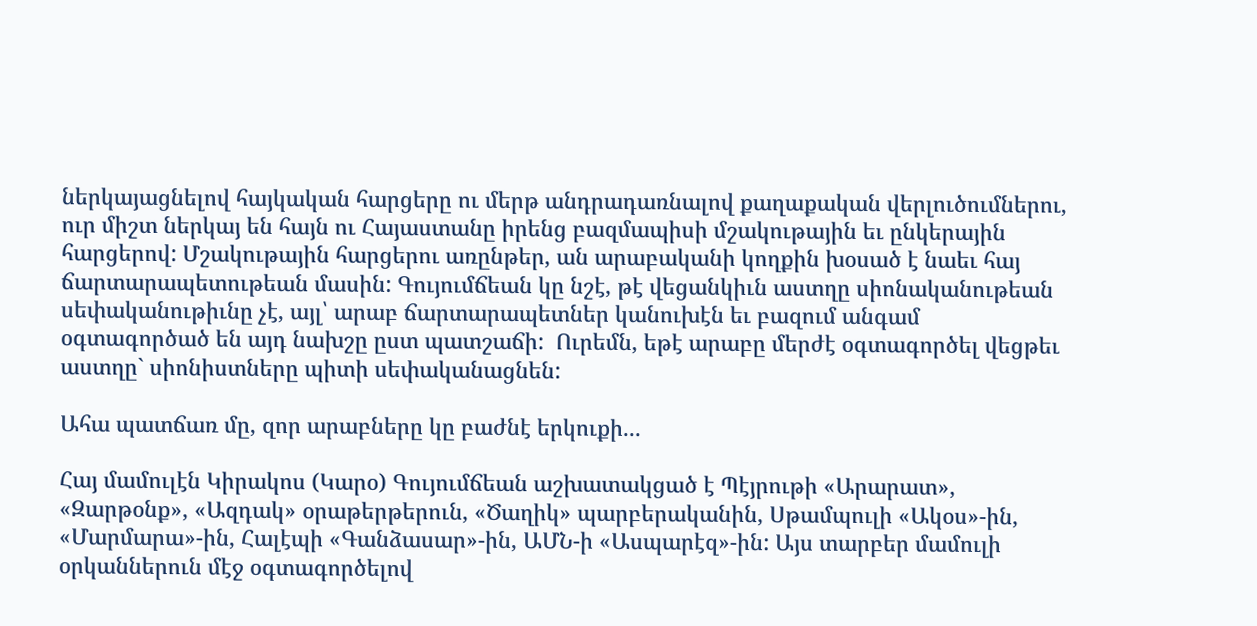ներկայացնելով հայկական հարցերը ու մերթ անդրադառնալով քաղաքական վերլուծումներու, ուր միշտ ներկայ են հայն ու Հայաստանը իրենց բազմապիսի մշակութային եւ ընկերային հարցերով: Մշակութային հարցերու առընթեր, ան արաբականի կողքին խօսած է նաեւ հայ ճարտարապետութեան մասին: Գույումճեան կը նշէ, թէ վեցանկիւն աստղը սիոնականութեան սեփականութիւնը չէ, այլ՝ արաբ ճարտարապետներ կանուխէն եւ բազում անգամ օգտագործած են այդ նախշը ըստ պատշաճի:  Ուրեմն, եթէ արաբը մերժէ օգտագործել վեցթեւ աստղը` սիոնիստները պիտի սեփականացնեն:

Ահա պատճառ մը, զոր արաբները կը բաժնէ երկուքի...

Հայ մամուլէն Կիրակոս (Կարօ) Գույումճեան աշխատակցած է Պէյրութի «Արարատ», «Զարթօնք», «Ազդակ» օրաթերթերուն, «Ծաղիկ» պարբերականին, Սթամպուլի «Ակօս»-ին, «Մարմարա»-ին, Հալէպի «Գանձասար»-ին, ԱՄՆ-ի «Ասպարէզ»-ին: Այս տարբեր մամուլի օրկաններուն մէջ օգտագործելով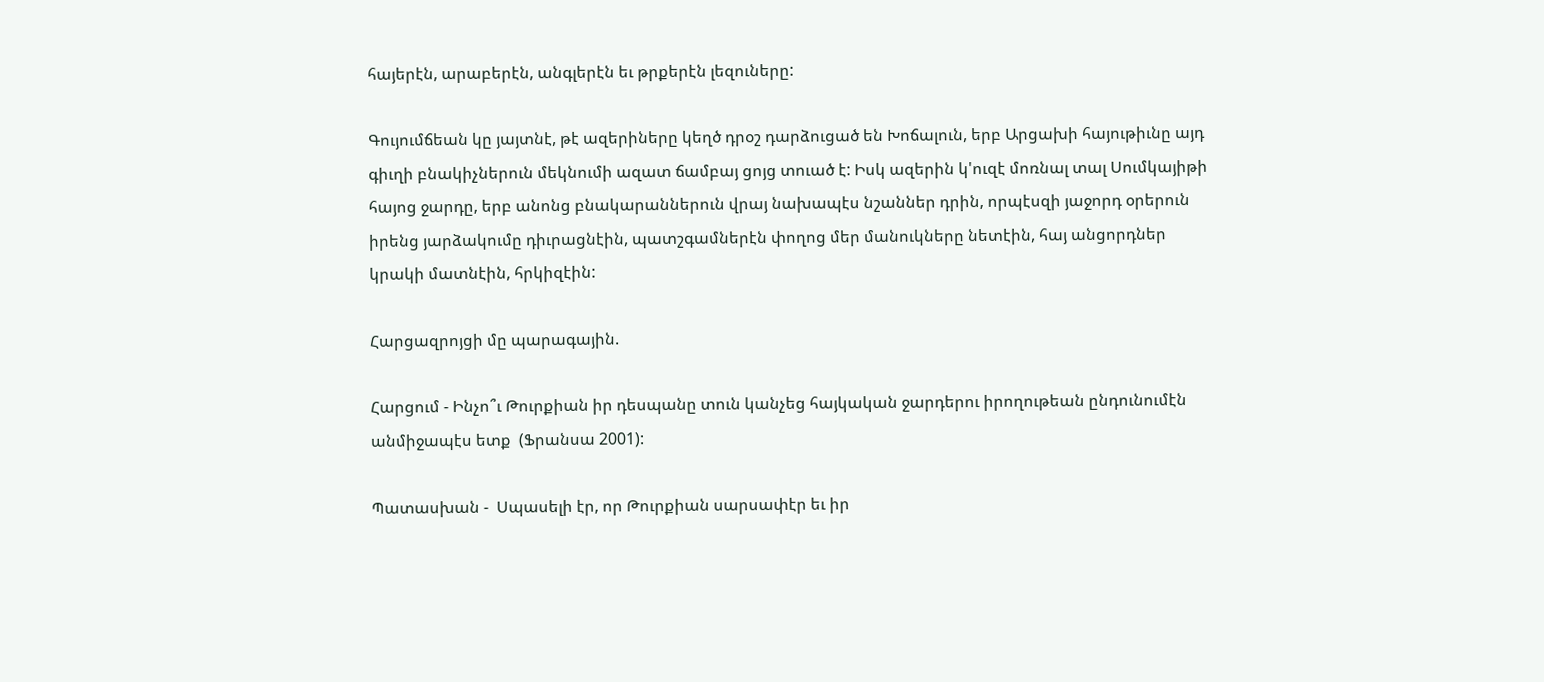հայերէն, արաբերէն, անգլերէն եւ թրքերէն լեզուները:

Գույումճեան կը յայտնէ, թէ ազերիները կեղծ դրօշ դարձուցած են Խոճալուն, երբ Արցախի հայութիւնը այդ գիւղի բնակիչներուն մեկնումի ազատ ճամբայ ցոյց տուած է: Իսկ ազերին կ'ուզէ մոռնալ տալ Սումկայիթի հայոց ջարդը, երբ անոնց բնակարաններուն վրայ նախապէս նշաններ դրին, որպէսզի յաջորդ օրերուն իրենց յարձակումը դիւրացնէին, պատշգամներէն փողոց մեր մանուկները նետէին, հայ անցորդներ կրակի մատնէին, հրկիզէին:

Հարցազրոյցի մը պարագային.

Հարցում - Ինչո՞ւ Թուրքիան իր դեսպանը տուն կանչեց հայկական ջարդերու իրողութեան ընդունումէն անմիջապէս ետք  (Ֆրանսա 2001):

Պատասխան -  Սպասելի էր, որ Թուրքիան սարսափէր եւ իր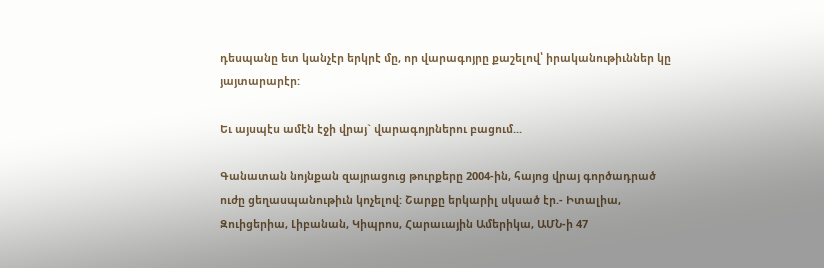դեսպանը ետ կանչէր երկրէ մը, որ վարագոյրը քաշելով՝ իրականութիւններ կը յայտարարէր:

Եւ այսպէս ամէն էջի վրայ` վարագոյրներու բացում...

Գանատան նոյնքան զայրացուց թուրքերը 2004-ին, հայոց վրայ գործադրած ուժը ցեղասպանութիւն կոչելով: Շարքը երկարիլ սկսած էր.- Իտալիա, Զուիցերիա, Լիբանան, Կիպրոս, Հարաւային Ամերիկա, ԱՄՆ-ի 47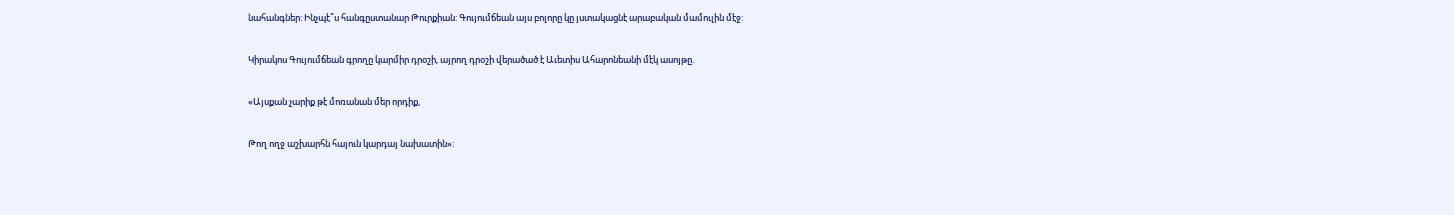նահանգներ: Ինչպէ՞ս հանգըստանար Թուրքիան: Գույումճեան այս բոլորը կը յստակացնէ արաբական մամուլին մէջ:

Կիրակոս Գույումճեան գրողը կարմիր դրօշի, այրող դրօշի վերածած է Աւետիս Ահարոնեանի մէկ ասոյթը.

«Այսքան չարիք թէ մոռանան մեր որդիք,

Թող ողջ աշխարհն հայուն կարդայ նախատին»: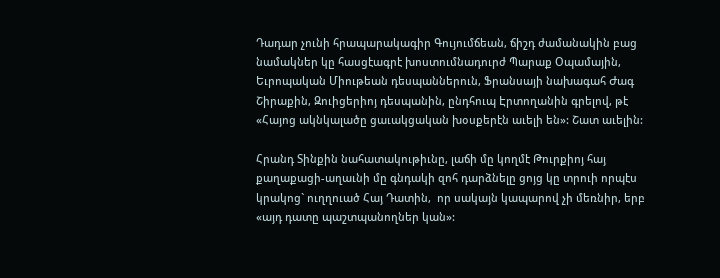Դադար չունի հրապարակագիր Գույումճեան, ճիշդ ժամանակին բաց նամակներ կը հասցէագրէ խոստումնադուրժ Պարաք Օպամային, Եւրոպական Միութեան դեսպաններուն, Ֆրանսայի նախագահ Ժագ Շիրաքին, Զուիցերիոյ դեսպանին, ընդհուպ Էրտողանին գրելով, թէ «Հայոց ակնկալածը ցաւակցական խօսքերէն աւելի են»: Շատ աւելին:

Հրանդ Տինքին նահատակութիւնը, լաճի մը կողմէ Թուրքիոյ հայ քաղաքացի-աղաւնի մը գնդակի զոհ դարձնելը ցոյց կը տրուի որպէս կրակոց` ուղղուած Հայ Դատին,  որ սակայն կապարով չի մեռնիր, երբ «այդ դատը պաշտպանողներ կան»: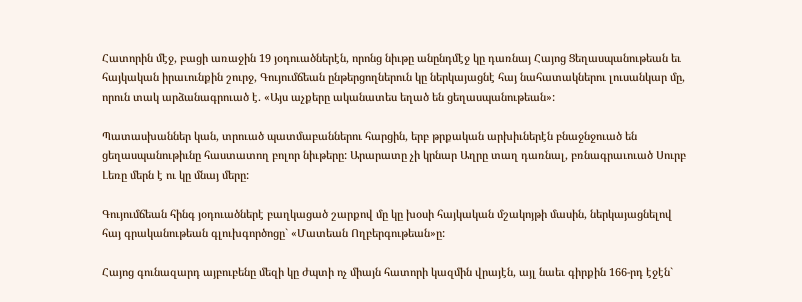Հատորին մէջ, բացի առաջին 19 յօդուածներէն, որոնց նիւթը անընդմէջ կը դառնայ Հայոց Ցեղասպանութեան եւ հայկական իրաւունքին շուրջ, Գույումճեան ընթերցողներուն կը ներկայացնէ հայ նահատակներու լուսանկար մը, որուն տակ արձանագրուած է. «Այս աչքերը ականատես եղած են ցեղասպանութեան»:

Պատասխաններ կան, տրուած պատմաբաններու հարցին, երբ թրքական արխիւներէն բնաջնջուած են ցեղասպանութիւնը հաստատող բոլոր նիւթերը: Արարատը չի կրնար Աղրը տաղ դառնալ, բռնագրաւուած Սուրբ Լեռը մերն է ու կը մնայ մերը:

Գույումճեան հինգ յօդուածներէ բաղկացած շարքով մը կը խօսի հայկական մշակոյթի մասին, ներկայացնելով հայ գրականութեան գլուխգործոցը` «Մատեան Ողբերգութեան»ը:

Հայոց գունազարդ այբուբենը մեզի կը ժպտի ոչ միայն հատորի կազմին վրայէն, այլ նաեւ գիրքին 166-րդ էջէն`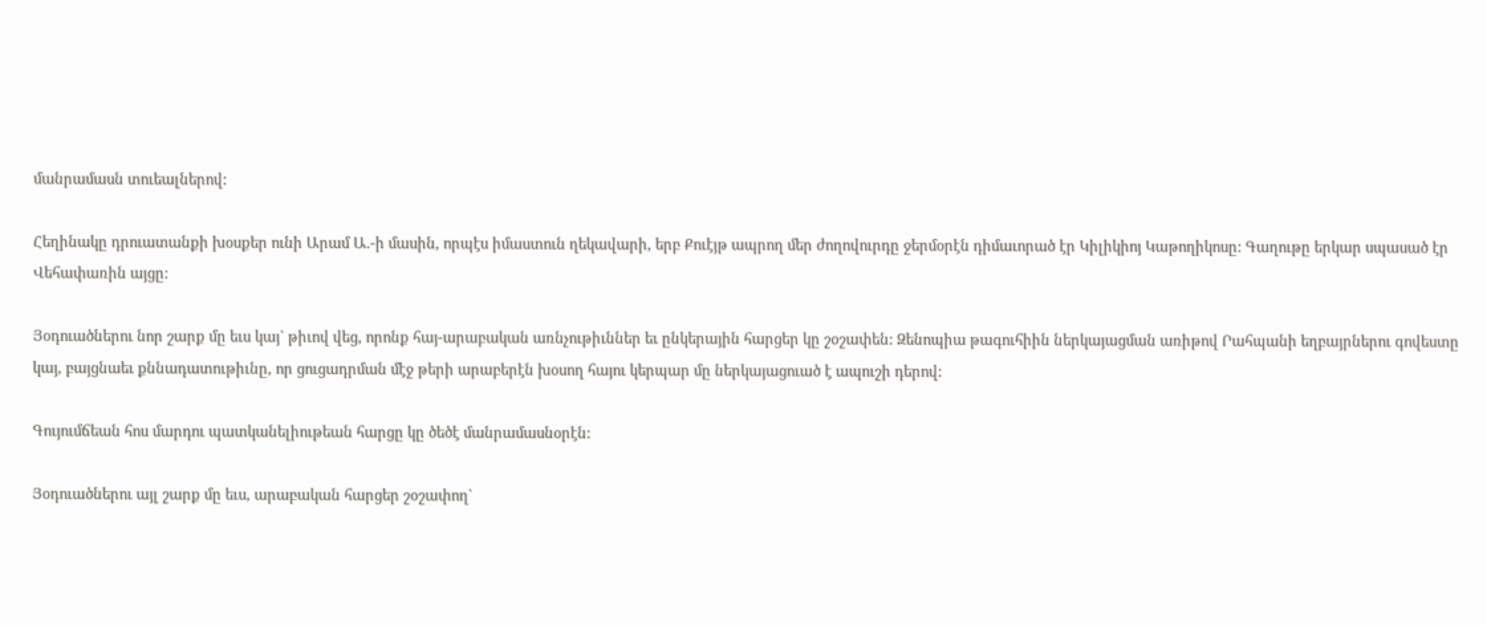մանրամասն տուեալներով:

Հեղինակը դրուատանքի խօսքեր ունի Արամ Ա.-ի մասին, որպէս իմաստուն ղեկավարի, երբ Քուէյթ ապրող մեր ժողովուրդը ջերմօրէն դիմաւորած էր Կիլիկիոյ Կաթողիկոսը: Գաղութը երկար սպասած էր Վեհափառին այցը:

Յօդուածներու նոր շարք մը եւս կայ` թիւով վեց, որոնք հայ-արաբական առնչութիւններ եւ ընկերային հարցեր կը շօշափեն: Զենոպիա թագուհիին ներկայացման առիթով Րահպանի եղբայրներու գովեստը կայ, բայցնաեւ քննադատութիւնը, որ ցուցադրման մէջ թերի արաբերէն խօսող հայու կերպար մը ներկայացուած է ապուշի դերով:

Գույումճեան հոս մարդու պատկանելիութեան հարցը կը ծեծէ մանրամասնօրէն:

Յօդուածներու այլ շարք մը եւս, արաբական հարցեր շօշափող`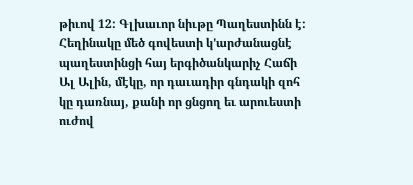թիւով 12: Գլխաւոր նիւթը Պաղեստինն է: Հեղինակը մեծ գովեստի կ'արժանացնէ պաղեստինցի հայ երգիծանկարիչ Հաճի Ալ Ալին, մէկը, որ դաւադիր գնդակի զոհ կը դառնայ, քանի որ ցնցող եւ արուեստի ուժով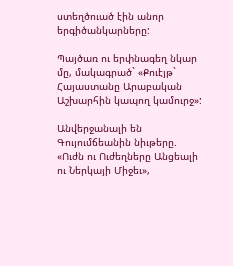ստեղծուած էին անոր երգիծանկարները:

Պայծառ ու երփնագեղ նկար մը, մակագրած` «Քուէյթ` Հայաստանը Արաբական Աշխարհին կապող կամուրջ»:

Անվերջանալի են Գույումճեանին նիւթերը. «Ուժն ու Ուժեղները Անցեալի ու Ներկայի Միջեւ»,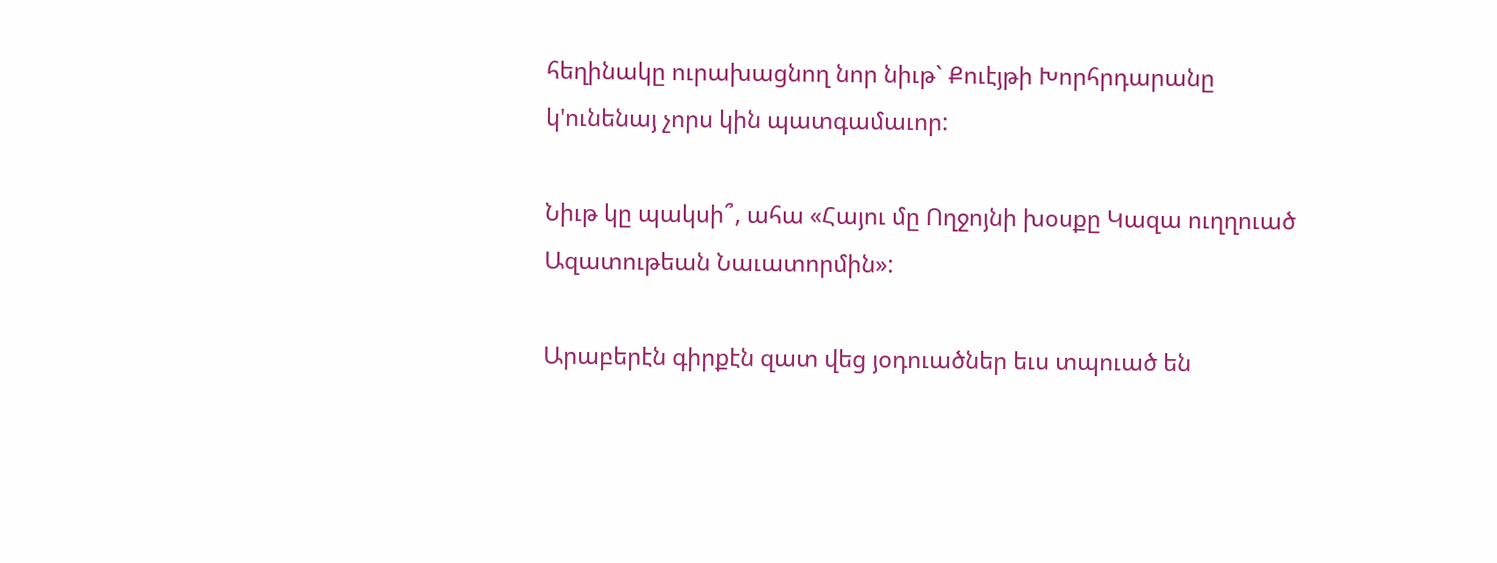հեղինակը ուրախացնող նոր նիւթ` Քուէյթի Խորհրդարանը կ'ունենայ չորս կին պատգամաւոր:

Նիւթ կը պակսի՞, ահա «Հայու մը Ողջոյնի խօսքը Կազա ուղղուած Ազատութեան Նաւատորմին»:

Արաբերէն գիրքէն զատ վեց յօդուածներ եւս տպուած են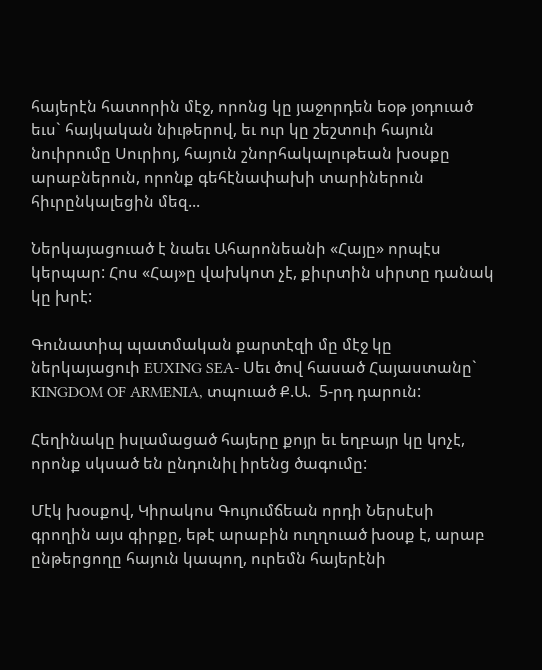հայերէն հատորին մէջ, որոնց կը յաջորդեն եօթ յօդուած եւս` հայկական նիւթերով, եւ ուր կը շեշտուի հայուն նուիրումը Սուրիոյ, հայուն շնորհակալութեան խօսքը արաբներուն, որոնք գեհէնափախի տարիներուն հիւրընկալեցին մեզ...

Ներկայացուած է նաեւ Ահարոնեանի «Հայը» որպէս կերպար: Հոս «Հայ»ը վախկոտ չէ, քիւրտին սիրտը դանակ կը խրէ:

Գունատիպ պատմական քարտէզի մը մէջ կը ներկայացուի EUXING SEA- Սեւ ծով հասած Հայաստանը`  KINGDOM OF ARMENIA, տպուած Ք.Ա.  5-րդ դարուն:

Հեղինակը իսլամացած հայերը քոյր եւ եղբայր կը կոչէ, որոնք սկսած են ընդունիլ իրենց ծագումը:

Մէկ խօսքով, Կիրակոս Գույումճեան որդի Ներսէսի գրողին այս գիրքը, եթէ արաբին ուղղուած խօսք է, արաբ ընթերցողը հայուն կապող, ուրեմն հայերէնի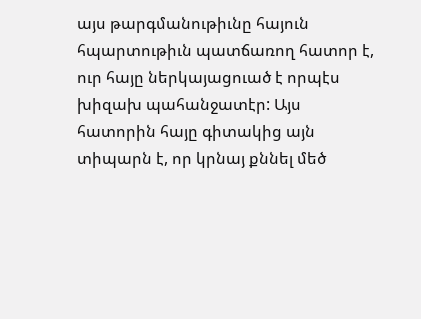այս թարգմանութիւնը հայուն հպարտութիւն պատճառող հատոր է, ուր հայը ներկայացուած է որպէս խիզախ պահանջատէր: Այս հատորին հայը գիտակից այն տիպարն է, որ կրնայ քննել մեծ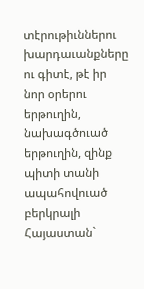տէրութիւններու խարդաւանքները ու գիտէ, թէ իր նոր օրերու երթուղին, նախագծուած երթուղին, զինք պիտի տանի ապահովուած բերկրալի Հայաստան`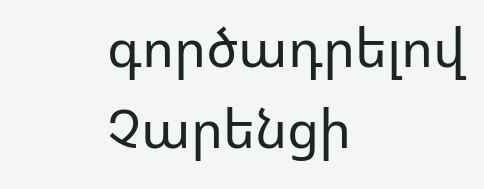գործադրելով Չարենցի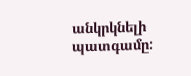անկրկնելի պատգամը: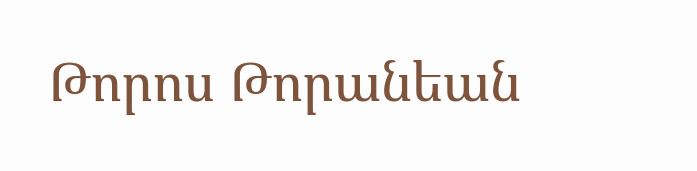Թորոս Թորանեան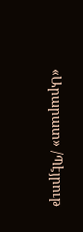«Արարատ» /Պէյրութ